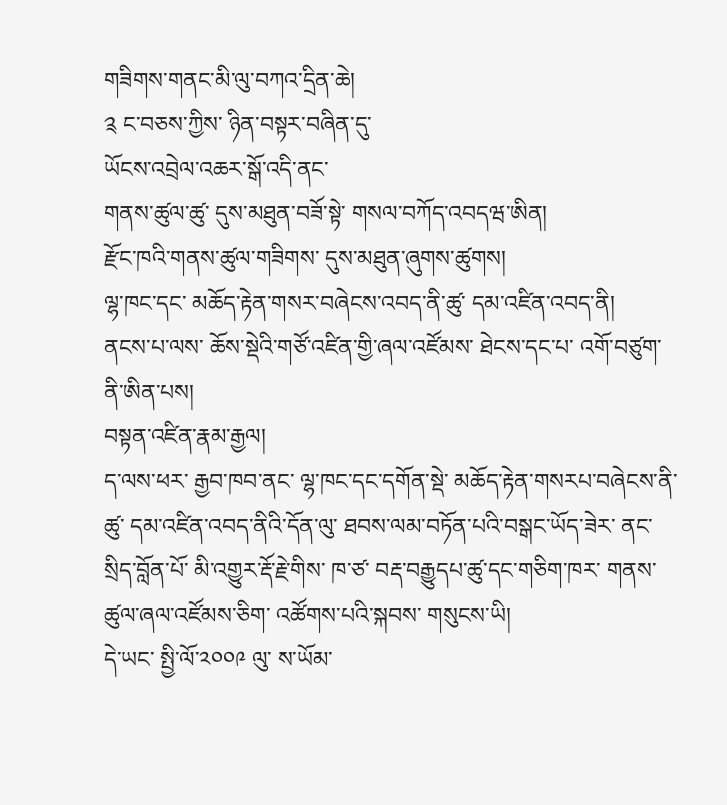གཟིགས་གནང་མི་ལུ་བཀའ་དྲིན་ཆེ།
༉ ང་བཅས་ཀྱིས་ ཉིན་བསྟར་བཞིན་དུ་
ཡོངས་འབྲེལ་འཆར་སྒོ་འདི་ནང་
གནས་ཚུལ་ཚུ་ དུས་མཐུན་བཟོ་སྟེ་ གསལ་བཀོད་འབདཝ་ཨིན།
རྫོང་ཁའི་གནས་ཚུལ་གཟིགས་ དུས་མཐུན་ཞུགས་ཚུགས།
ལྷ་ཁང་དང་ མཆོད་རྟེན་གསར་བཞེངས་འབད་ནི་ཚུ་ དམ་འཛིན་འབད་ནི།
ནངས་པ་ལས་ ཆོས་སྡེའི་གཙོ་འཛིན་གྱི་ཞལ་འཛོམས་ ཐེངས་དང་པ་ འགོ་བཙུག་ནི་ཨིན་པས།
བསྟན་འཛིན་རྣམ་རྒྱལ།
ད་ལས་ཕར་ རྒྱབ་ཁབ་ནང་ ལྷ་ཁང་དང་དགོན་སྡེ་ མཆོད་རྟེན་གསརཔ་བཞེངས་ནི་ཚུ་ དམ་འཛིན་འབད་ནིའི་དོན་ལུ་ ཐབས་ལམ་བཏོན་པའི་བསྒང་ཡོད་ཟེར་ ནང་སྲིད་བློན་པོ་ མི་འགྱུར་རྡོ་རྗེ་གིས་ ཁ་ཙ་ བརྡ་བརྒྱུདཔ་ཚུ་དང་གཅིག་ཁར་ གནས་ཚུལ་ཞལ་འཛོམས་ཅིག་ འཚོགས་པའི་སྐབས་ གསུངས་ཡི།
དེ་ཡང་ སྤྱི་ལོ་༢༠༠༩ ལུ་ ས་ཡོམ་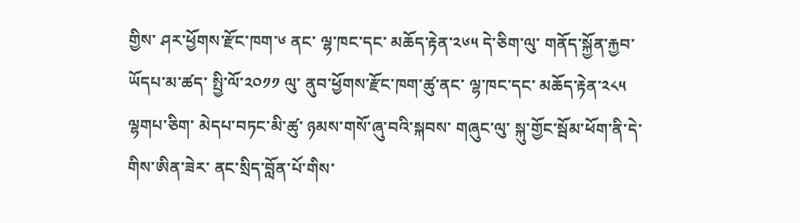གྱིས་ ཤར་ཕྱོགས་རྫོང་ཁག་༦ ནང་ ལྷ་ཁང་དང་ མཆོད་རྟེན་༢༦༥ དེ་ཅིག་ལུ་ གནོད་སྐྱོན་རྐྱབ་ཡོདཔ་མ་ཚད་ སྤྱི་ལོ་༢༠༡༡ ལུ་ ནུབ་ཕྱོགས་རྫོང་ཁག་ཚུ་ནང་ ལྷ་ཁང་དང་ མཆོད་རྟེན་༢༨༥ ལྷགཔ་ཅིག་ མེདཔ་བཏང་མི་ཚུ་ ཉམས་གསོ་ཞུ་བའི་སྐབས་ གཞུང་ལུ་ སྐུ་གྱོང་སྦོམ་ཕོག་ནི་དེ་གིས་ཨིན་ཟེར་ ནང་སྲིད་བློན་པོ་གིས་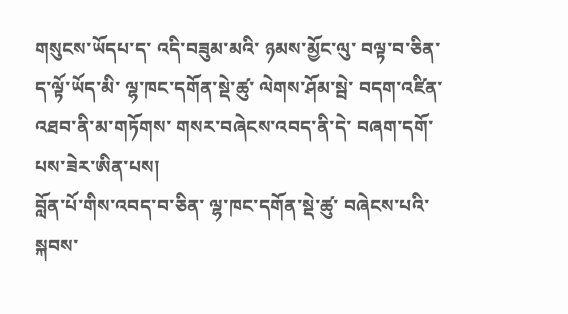གསུངས་ཡོདཔ་ད་ འདི་བཟུམ་མའི་ ཉམས་མྱོང་ལུ་ བལྟ་བ་ཅིན་ ད་ལྟོ་ཡོད་མི་ ལྷ་ཁང་དགོན་སྡེ་ཚུ་ ལེགས་ཤོམ་སྦེ་ བདག་འཛིན་འཐབ་ནི་མ་གཏོགས་ གསར་བཞེངས་འབད་ནི་དེ་ བཞག་དགོ་པས་ཟེར་ཨིན་པས།
བློན་པོ་གིས་འབད་བ་ཅིན་ ལྷ་ཁང་དགོན་སྡེ་ཚུ་ བཞེངས་པའི་སྐབས་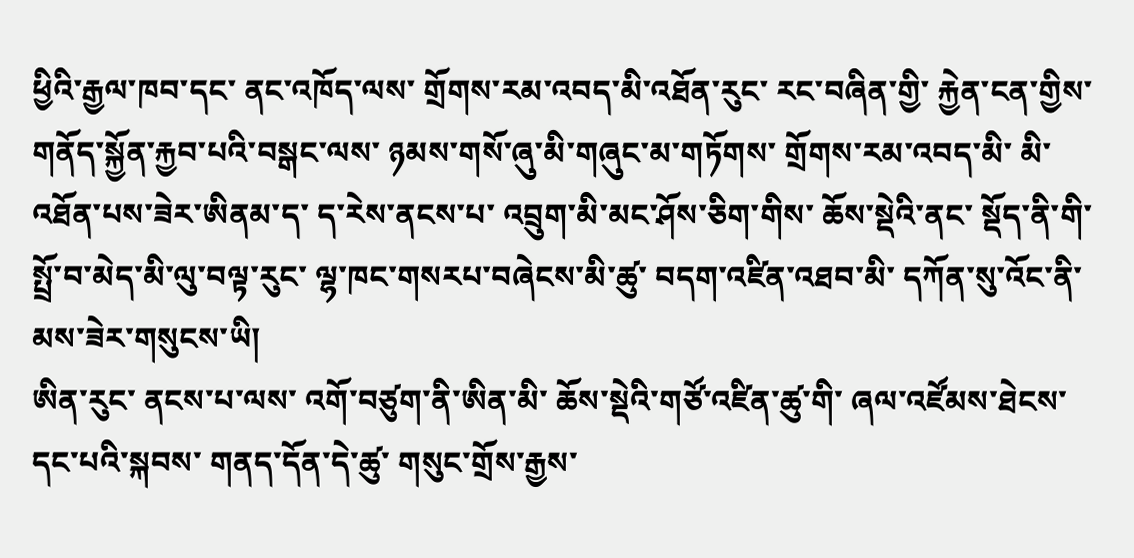ཕྱིའི་རྒྱལ་ཁབ་དང་ ནང་འཁོད་ལས་ གྲོགས་རམ་འབད་མི་འཐོན་རུང་ རང་བཞིན་གྱི་ རྐྱེན་ངན་གྱིས་ གནོད་སྐྱོན་རྐྱབ་པའི་བསྒང་ལས་ ཉམས་གསོ་ཞུ་མི་གཞུང་མ་གཏོགས་ གྲོགས་རམ་འབད་མི་ མི་འཐོན་པས་ཟེར་ཨིནམ་ད་ ད་རེས་ནངས་པ་ འབྲུག་མི་མང་ཤོས་ཅིག་གིས་ ཆོས་སྡེའི་ནང་ སྡོད་ནི་གི་ སྤྲོ་བ་མེད་མི་ལུ་བལྟ་རུང་ ལྷ་ཁང་གསརཔ་བཞེངས་མི་ཚུ་ བདག་འཛིན་འཐབ་མི་ དཀོན་སུ་འོང་ནི་མས་ཟེར་གསུངས་ཡི།
ཨིན་རུང་ ནངས་པ་ལས་ འགོ་བཙུག་ནི་ཨིན་མི་ ཆོས་སྡེའི་གཙོ་འཛིན་ཚུ་གི་ ཞལ་འཛོམས་ཐེངས་དང་པའི་སྐབས་ གནད་དོན་དེ་ཚུ་ གསུང་གྲོས་རྒྱས་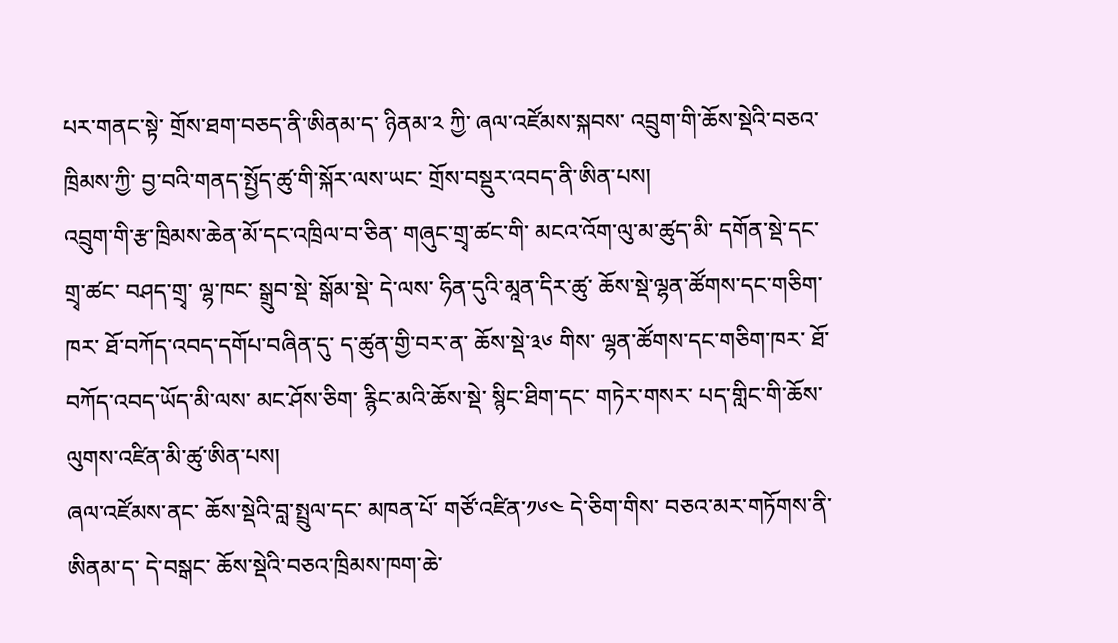པར་གནང་སྟེ་ གྲོས་ཐག་བཅད་ནི་ཨིནམ་ད་ ཉིནམ་༢ ཀྱི་ ཞལ་འཛོམས་སྐབས་ འབྲུག་གི་ཆོས་སྡེའི་བཅའ་ཁྲིམས་ཀྱི་ བྱ་བའི་གནད་སྤྱོད་ཚུ་གི་སྐོར་ལས་ཡང་ གྲོས་བསྡུར་འབད་ནི་ཨིན་པས།
འབྲུག་གི་རྩ་ཁྲིམས་ཆེན་མོ་དང་འཁྲིལ་བ་ཅིན་ གཞུང་གྲྭ་ཚང་གི་ མངའ་འོག་ལུ་མ་ཚུད་མི་ དགོན་སྡེ་དང་གྲྭ་ཚང་ བཤད་གྲྭ་ ལྷ་ཁང་ སྒྲུབ་སྡེ་ སྒོམ་སྡེ་ དེ་ལས་ ཧིན་དུའི་མཱན་དིར་ཚུ་ ཆོས་སྡེ་ལྷན་ཚོགས་དང་གཅིག་ཁར་ ཐོ་བཀོད་འབད་དགོཔ་བཞིན་དུ་ ད་ཚུན་གྱི་བར་ན་ ཆོས་སྡེ་༣༦ གིས་ ལྷན་ཚོགས་དང་གཅིག་ཁར་ ཐོ་བཀོད་འབད་ཡོད་མི་ལས་ མང་ཤོས་ཅིག་ རྙིང་མའི་ཆོས་སྡེ་ སྙིང་ཐིག་དང་ གཏེར་གསར་ པད་གླིང་གི་ཆོས་ལུགས་འཛིན་མི་ཚུ་ཨིན་པས།
ཞལ་འཛོམས་ནང་ ཆོས་སྡེའི་བླ་སྤྲུལ་དང་ མཁན་པོ་ གཙོ་འཛིན་༡༦༤ དེ་ཅིག་གིས་ བཅའ་མར་གཏོགས་ནི་ཨིནམ་ད་ དེ་བསྒང་ ཆོས་སྡེའི་བཅའ་ཁྲིམས་ཁག་ཆེ་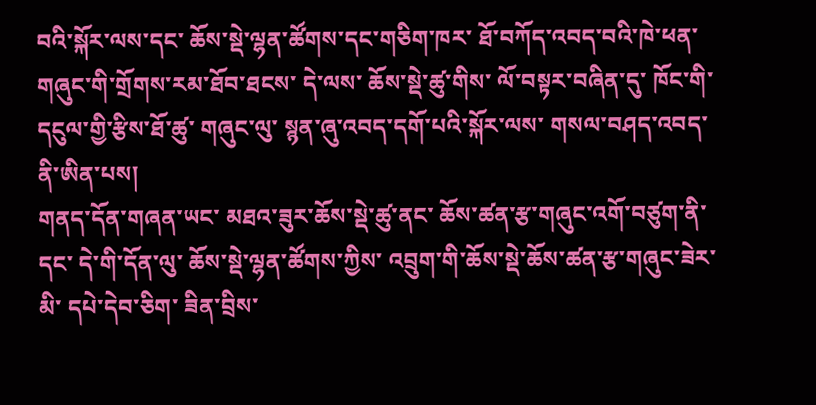བའི་སྐོར་ལས་དང་ ཆོས་སྡེ་ལྷན་ཚོགས་དང་གཅིག་ཁར་ ཐོ་བཀོད་འབད་བའི་ཁེ་ཕན་ གཞུང་གི་གྲོགས་རམ་ཐོབ་ཐངས་ དེ་ལས་ ཆོས་སྡེ་ཚུ་གིས་ ལོ་བསྟར་བཞིན་དུ་ ཁོང་གི་དངུལ་གྱི་རྩིས་ཐོ་ཚུ་ གཞུང་ལུ་ སྙན་ཞུ་འབད་དགོ་པའི་སྐོར་ལས་ གསལ་བཤད་འབད་ནི་ཨིན་པས།
གནད་དོན་གཞན་ཡང་ མཐའ་ཟུར་ཆོས་སྡེ་ཚུ་ནང་ ཆོས་ཚན་རྩ་གཞུང་འགོ་བཙུག་ནི་དང་ དེ་གི་དོན་ལུ་ ཆོས་སྡེ་ལྷན་ཚོགས་ཀྱིས་ འབྲུག་གི་ཆོས་སྡེ་ཆོས་ཚན་རྩ་གཞུང་ཟེར་མི་ དཔེ་དེབ་ཅིག་ ཟིན་བྲིས་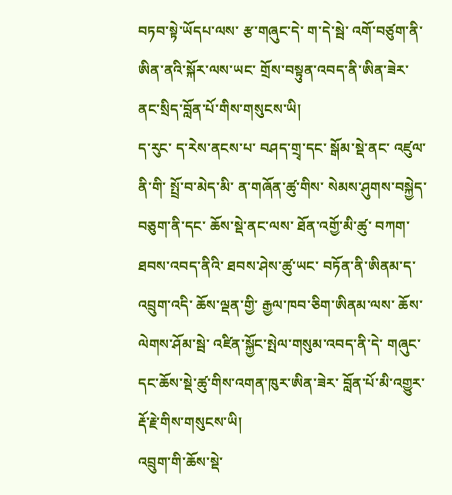བཏབ་སྟེ་ཡོདཔ་ལས་ རྩ་གཞུང་དེ་ ག་དེ་སྦེ་ འགོ་བཙུག་ནི་ཨིན་ནའི་སྐོར་ལས་ཡང་ གྲོས་བསྟུན་འབད་ནི་ཨིན་ཟེར་ ནང་སྲིད་བློན་པོ་གིས་གསུངས་ཡི།
ད་རུང་ ད་རེས་ནངས་པ་ བཤད་གྲྭ་དང་ སྒོམ་སྡེ་ནང་ འཛུལ་ནི་གི་ སྤྲོ་བ་མེད་མི་ ན་གཞོན་ཚུ་གིས་ སེམས་ཤུགས་བསྐྱེད་བཅུག་ནི་དང་ ཆོས་སྡེ་ནང་ལས་ ཐོན་འགྱོ་མི་ཚུ་ བཀག་ཐབས་འབད་ནིའི་ ཐབས་ཤེས་ཚུ་ཡང་ བཏོན་ནི་ཨིནམ་ད་ འབྲུག་འདི་ ཆོས་ལྡན་གྱི་ རྒྱལ་ཁབ་ཅིག་ཨིནམ་ལས་ ཆོས་ལེགས་ཤོམ་སྦེ་ འཛིན་སྐྱོང་སྤེལ་གསུམ་འབད་ནི་དེ་ གཞུང་དང་ཆོས་སྡེ་ཚུ་གིས་འགན་ཁུར་ཨིན་ཟེར་ བློན་པོ་མི་འགྱུར་རྡོ་རྗེ་གིས་གསུངས་ཡི།
འབྲུག་གི་ཆོས་སྡེ་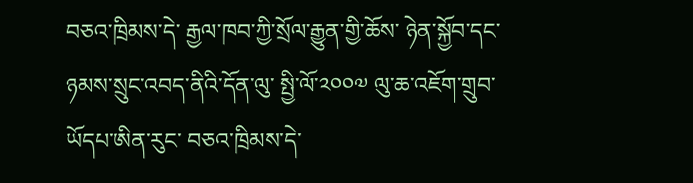བཅའ་ཁྲིམས་དེ་ རྒྱལ་ཁབ་ཀྱི་སྲོལ་རྒྱུན་གྱི་ཆོས་ ཉེན་སྐྱོབ་དང་ ཉམས་སྲུང་འབད་ནིའི་དོན་ལུ་ སྤྱི་ལོ་༢༠༠༧ ལུ་ཆ་འཇོག་གྲུབ་ཡོདཔ་ཨིན་རུང་ བཅའ་ཁྲིམས་དེ་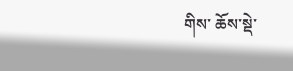གིས་ ཆོས་སྡེ་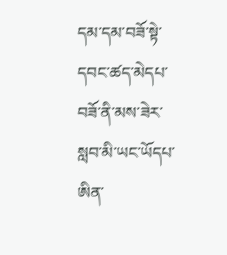དམ་དམ་བཟོ་སྟེ་ དབང་ཚད་མེདཔ་བཟོ་ནི་མས་ཟེར་ སླབ་མི་ཡང་ཡོདཔ་ཨིན་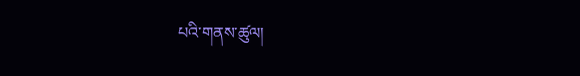པའི་གནས་ཚུལ།